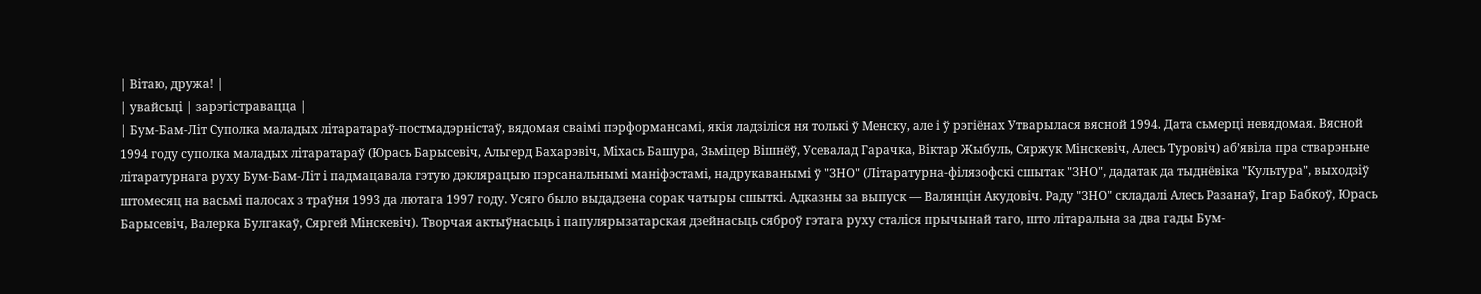| Вiтаю, дружа! |
| увайсьцi | зарэгiстравацца |
| Бум-Бам-Лiт Суполка маладых лiтаратараў-постмадэрністаў, вядомая сваімі пэрформансамі, якія ладзіліся ня толькі ў Менску, але і ў рэгіёнах Утварылася вясной 1994. Дата сьмерці невядомая. Вясной 1994 году суполка маладых лiтаратараў (Юрась Барысевiч, Альгерд Бахарэвiч, Мiхась Башура, Зьмiцер Вiшнёў, Усевалад Гарачка, Вiктар Жыбуль, Сяржук Мiнскевiч, Алесь Туровiч) аб’явiла пра стварэньне лiтаратурнага руху Бум-Бам-Лiт i падмацавала гэтую дэклярацыю пэрсанальнымi манiфэстамi, надрукаванымi ў "ЗНО" (Лiтаратурна-фiлязофскi сшытак "ЗНО", дадатак да тыднёвiка "Культура", выходзiў штомесяц на васьмi палосах з траўня 1993 да лютага 1997 году. Усяго было выдадзена сорак чатыры сшыткi. Адказны за выпуск — Валянцiн Акудовiч. Раду "ЗНО" складалi Алесь Разанаў, Iгар Бабкоў, Юрась Барысевiч, Валерка Булгакаў, Сяргей Мiнскевiч). Творчая актыўнасьць i папулярызатарская дзейнасьць сяброў гэтага руху сталiся прычынай таго, што лiтаральна за два гады Бум-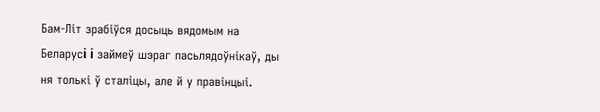Бам-Лiт зрабiўся досыць вядомым на Беларусi i займеў шэраг пасьлядоўнiкаў, ды ня толькi ў сталiцы, але й у правiнцыi.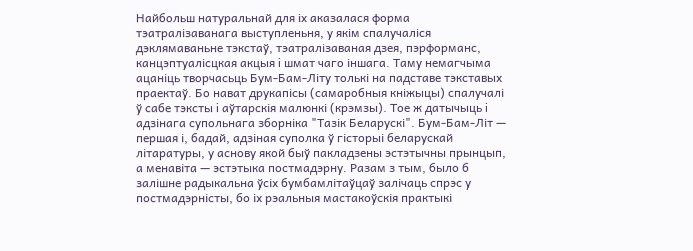Найбольш натуральнай для iх аказалася форма тэатралiзаванага выступленьня, у якiм спалучалiся дэклямаваньне тэкстаў, тэатралiзаваная дзея, пэрформанс, канцэптуалiсцкая акцыя i шмат чаго iншага. Таму немагчыма ацанiць творчасьць Бум-Бам-Лiту толькi на падставе тэкставых праектаў. Бо нават друкапiсы (самаробныя кнiжыцы) спалучалi ў сабе тэксты i аўтарскiя малюнкi (крэмзы). Тое ж датычыць i адзiнага супольнага зборнiка "Тазiк Беларускi". Бум-Бам-Лiт — першая і, бадай, адзiная суполка ў гiсторыi беларускай лiтаратуры, у аснову якой быў пакладзены эстэтычны прынцып, а менавiта — эстэтыка постмадэрну. Разам з тым, было б залiшне радыкальна ўсiх бумбамлiтаўцаў залiчаць спрэс у постмадэрнiсты, бо iх рэальныя мастакоўскiя практыкi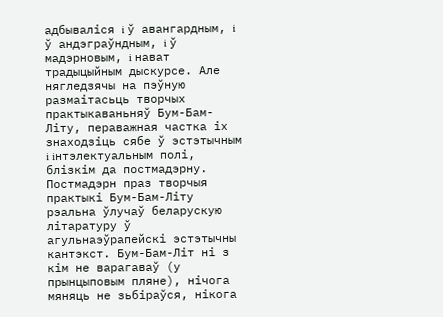адбывалiся i ў авангардным, i ў андэграўндным, i ў мадэрновым, i нават традыцыйным дыскурсе. Але нягледзячы на пэўную размаiтасьць творчых практыкаваньняў Бум-Бам-Лiту, пераважная частка iх знаходзiць сябе ў эстэтычным i iнтэлектуальным полi, блiзкiм да постмадэрну. Постмадэрн праз творчыя практыкi Бум-Бам-Лiту рэальна ўлучаў беларускую лiтаратуру ў агульнаэўрапейскi эстэтычны кантэкст. Бум-Бам-Лiт нi з кiм не варагаваў (у прынцыповым пляне), нiчога мяняць не зьбiраўся, нiкога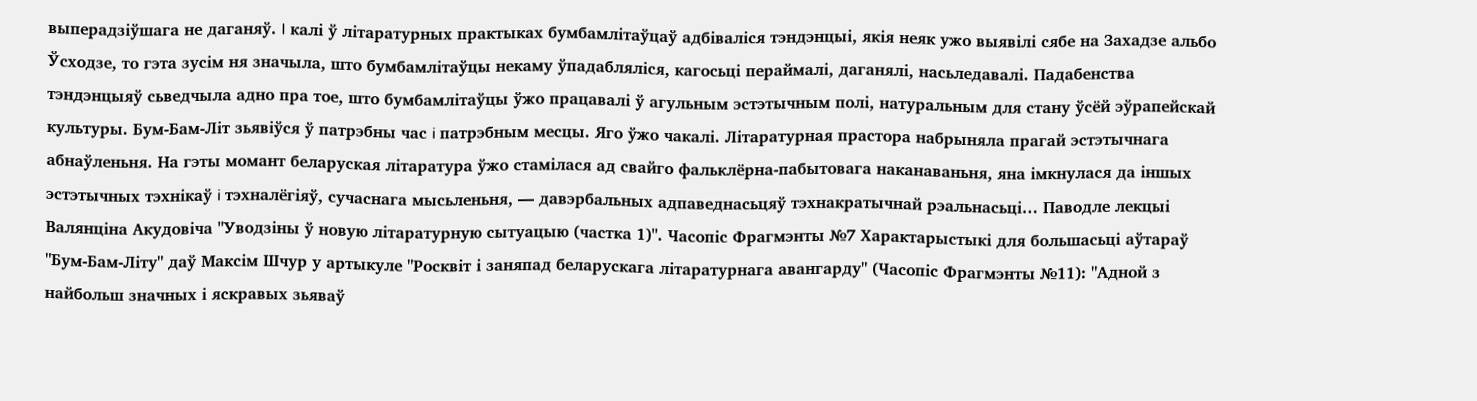выперадзiўшага не даганяў. I калi ў лiтаратурных практыках бумбамлiтаўцаў адбiвалiся тэндэнцыi, якія неяк ужо выявiлі сябе на Захадзе альбо Ўсходзе, то гэта зусiм ня значыла, што бумбамлiтаўцы некаму ўпадаблялiся, кагосьцi пераймалi, даганялi, насьледавалi. Падабенства тэндэнцыяў сьведчыла адно пра тое, што бумбамлiтаўцы ўжо працавалi ў агульным эстэтычным полi, натуральным для стану ўсёй эўрапейскай культуры. Бум-Бам-Лiт зьявiўся ў патрэбны час i патрэбным месцы. Яго ўжо чакалi. Лiтаратурная прастора набрыняла прагай эстэтычнага абнаўленьня. На гэты момант беларуская лiтаратура ўжо стамiлася ад свайго фальклёрна-пабытовага наканаваньня, яна iмкнулася да iншых эстэтычных тэхнiкаў i тэхналёгiяў, сучаснага мысьленьня, — давэрбальных адпаведнасьцяў тэхнакратычнай рэальнасьцi… Паводле лекцыі Валянціна Акудовiча "Уводзіны ў новую літаратурную сытуацыю (частка 1)". Часопіс Фрагмэнты №7 Характарыстыкі для большасьці аўтараў "Бум-Бам-Літу" даў Максім Шчур у артыкуле "Росквіт і заняпад беларускага літаратурнага авангарду" (Часопіс Фрагмэнты №11): "Адной з найбольш значных і яскравых зьяваў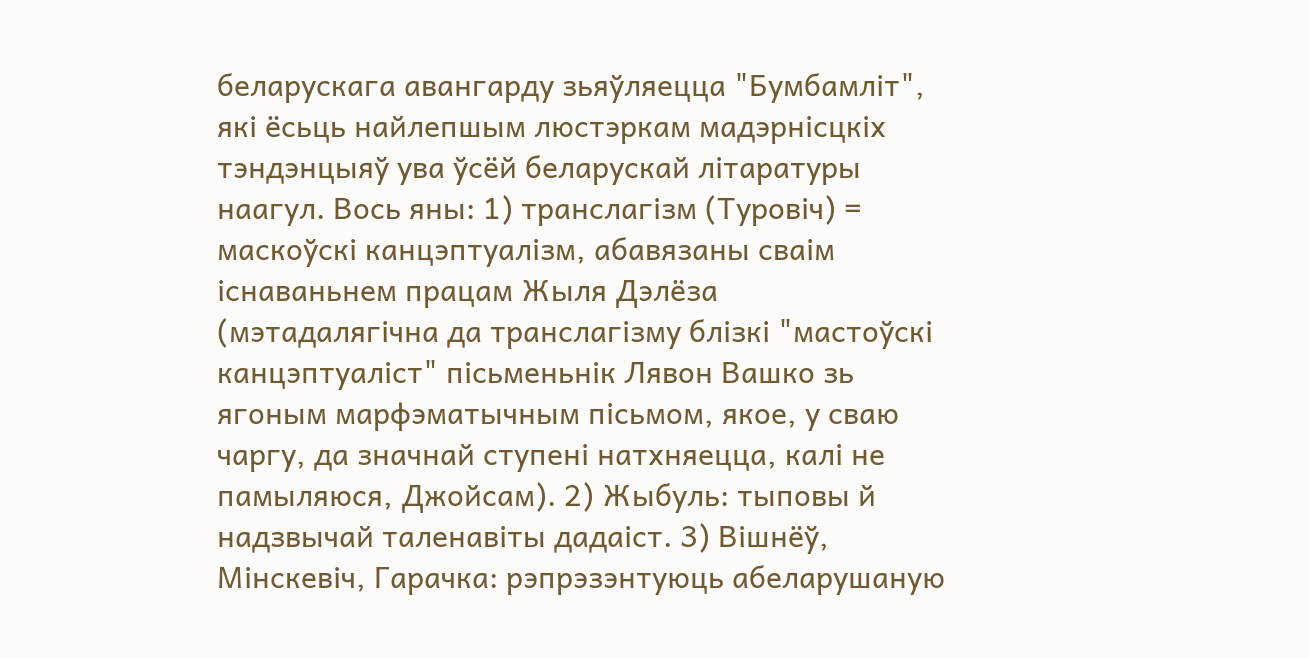беларускага авангарду зьяўляецца "Бумбамліт", які ёсьць найлепшым люстэркам мадэрнісцкіх тэндэнцыяў ува ўсёй беларускай літаратуры наагул. Вось яны: 1) транслагізм (Туровіч) = маскоўскі канцэптуалізм, абавязаны сваім існаваньнем працам Жыля Дэлёза (мэтадалягічна да транслагізму блізкі "мастоўскі канцэптуаліст" пісьменьнік Лявон Вашко зь ягоным марфэматычным пісьмом, якое, у сваю чаргу, да значнай ступені натхняецца, калі не памыляюся, Джойсам). 2) Жыбуль: тыповы й надзвычай таленавіты дадаіст. 3) Вішнёў, Мінскевіч, Гарачка: рэпрэзэнтуюць абеларушаную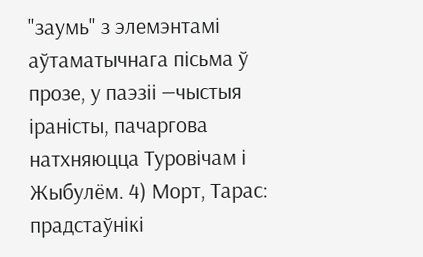"заумь" з элемэнтамі аўтаматычнага пісьма ў прозе, у паэзіі —чыстыя іраністы, пачаргова натхняюцца Туровічам і Жыбулём. 4) Морт, Тарас: прадстаўнікі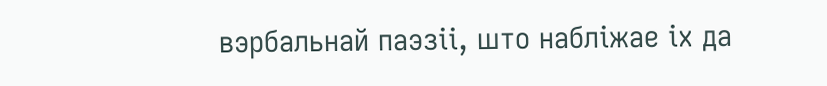вэрбальнай паэзіі, што набліжае іх да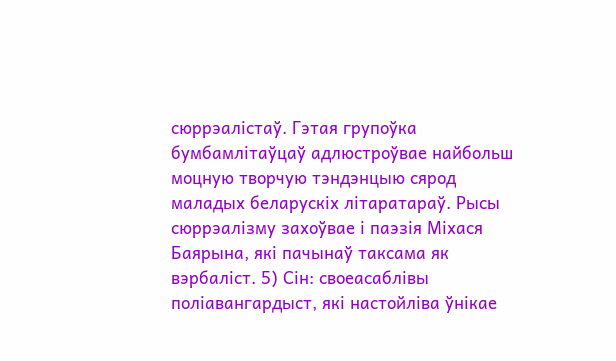сюррэалістаў. Гэтая групоўка бумбамлітаўцаў адлюстроўвае найбольш моцную творчую тэндэнцыю сярод маладых беларускіх літаратараў. Рысы сюррэалізму захоўвае і паэзія Міхася Баярына, які пачынаў таксама як вэрбаліст. 5) Сін: своеасаблівы поліавангардыст, які настойліва ўнікае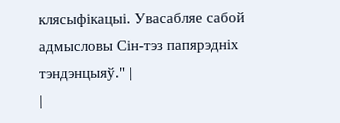клясыфікацыі. Увасабляе сабой адмысловы Сін-тэз папярэдніх тэндэнцыяў." |
|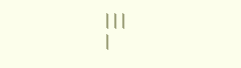|||
|